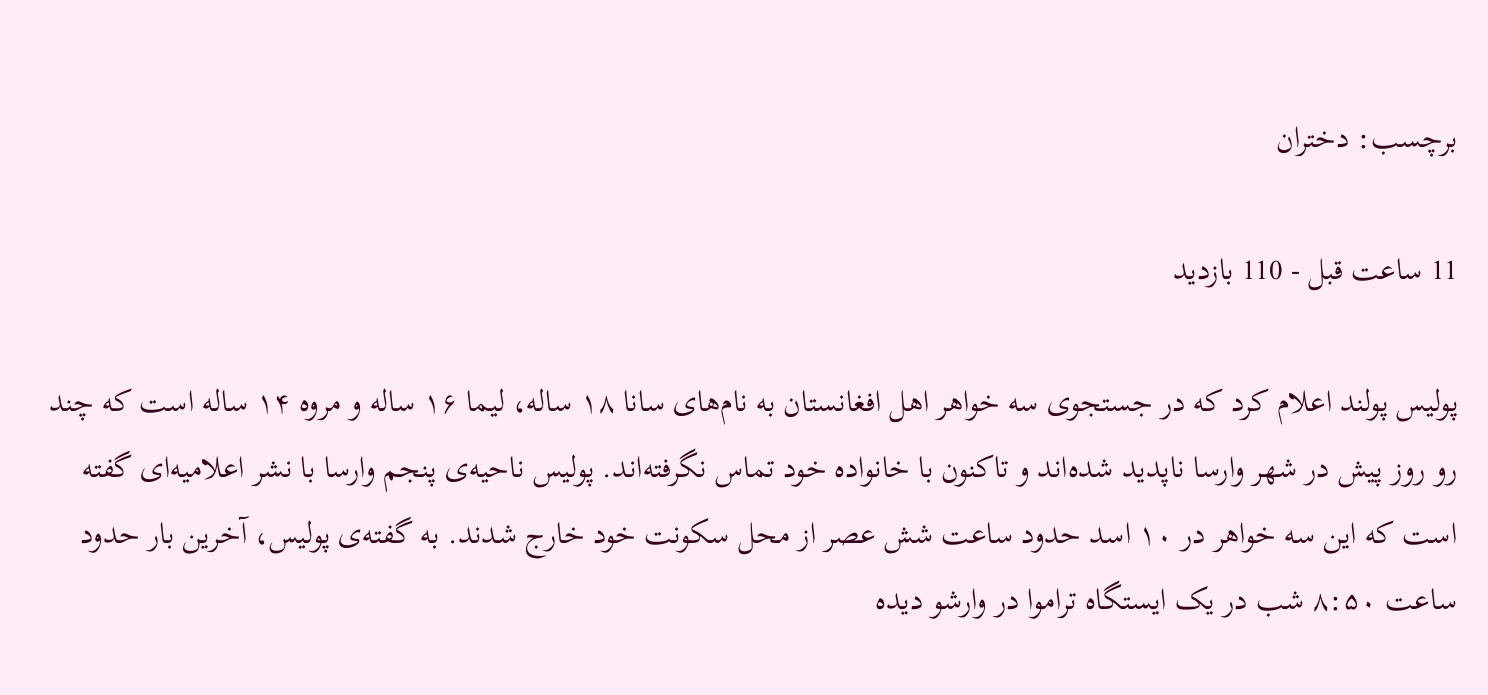برچسب: دختران

11 ساعت قبل - 110 بازدید

پولیس پولند اعلام کرد که در جستجوی سه خواهر اهل افغانستان به نام‌های سانا ۱۸ ساله، لیما ۱۶ ساله و مروه ۱۴ ساله است که چند رو روز پیش در شهر وارسا ناپدید شده‌اند و تاکنون با خانواده خود تماس نگرفته‌اند. پولیس ناحیه‌ی پنجم وارسا با نشر اعلامیه‌ای گفته است که این سه خواهر در ۱۰ اسد حدود ساعت شش عصر از محل سکونت خود خارج شدند. به گفته‌ی پولیس، آخرین بار حدود ساعت ۸:۵۰ شب در یک ایستگاه تراموا در وارشو دیده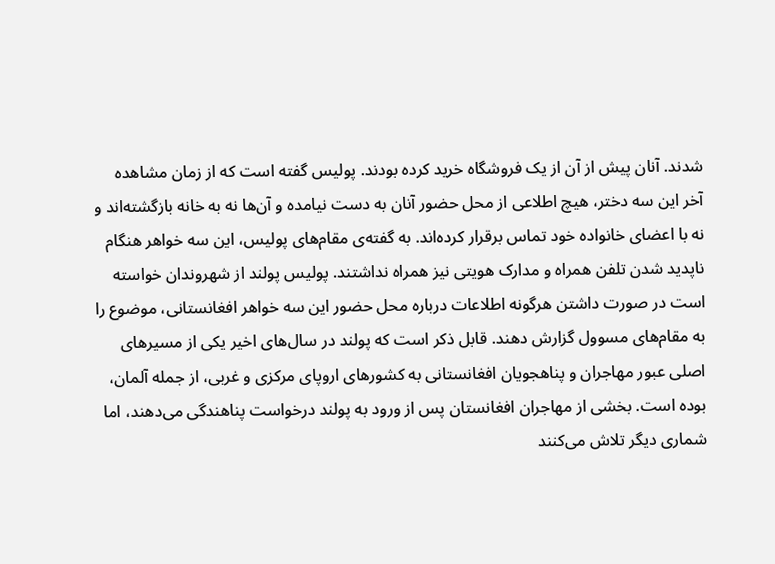شدند. آنان پیش از آن از یک فروشگاه خرید کرده بودند. پولیس گفته است که از زمان مشاهده آخر این سه دختر، هیچ اطلاعی از محل حضور آنان به دست نیامده و آن‌ها نه به خانه بازگشته‌اند و نه با اعضای خانواده خود تماس برقرار کرده‌اند. به گفته‌ی مقام‌های پولیس، این سه خواهر هنگام ناپدید شدن تلفن همراه و مدارک هویتی نیز همراه نداشتند. پولیس پولند از شهروندان خواسته است در صورت داشتن هرگونه اطلاعات درباره محل حضور این سه خواهر افغانستانی، موضوع را به مقام‌های مسوول گزارش دهند. قابل ذکر است که پولند در سال‌های اخیر یکی از مسیرهای اصلی عبور مهاجران و پناهجویان افغانستانی به کشورهای اروپای مرکزی و غربی، از جمله آلمان، بوده است. بخشی از مهاجران افغانستان پس از ورود به پولند درخواست پناهندگی می‌دهند، اما شماری دیگر تلاش می‌کنند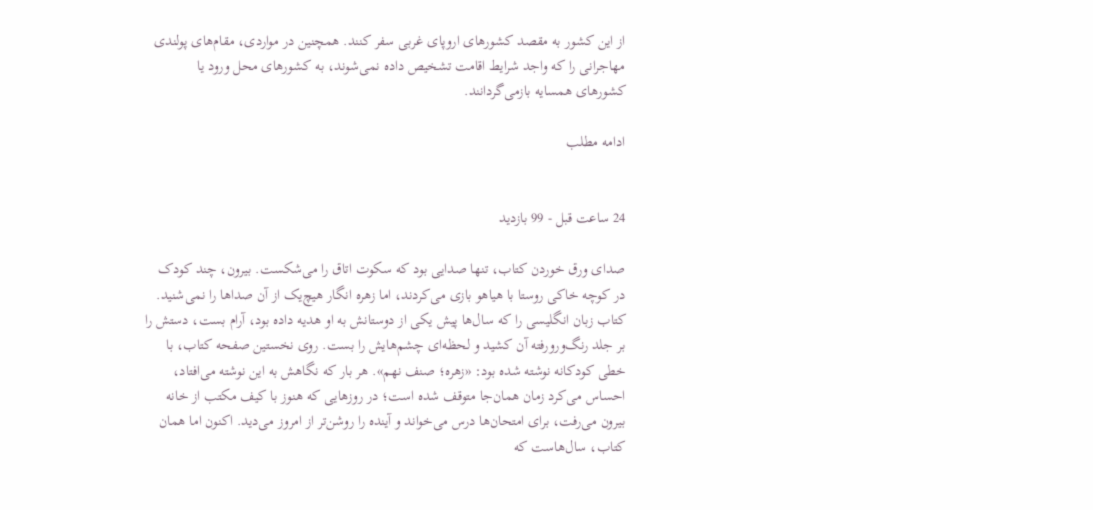از این کشور به مقصد کشورهای اروپای غربی سفر کنند. همچنین در مواردی، مقام‌های پولندی مهاجرانی را که واجد شرایط اقامت تشخیص داده نمی‌شوند، به کشورهای محل ورود یا کشورهای همسایه بازمی‌گردانند.

ادامه مطلب


24 ساعت قبل - 99 بازدید

صدای ورق خوردن کتاب، تنها صدایی بود که سکوت اتاق را می‌شکست. بیرون، چند کودک در کوچه خاکی روستا با هیاهو بازی می‌کردند، اما زهره انگار هیچ‌یک از آن صداها را نمی‌شنید. کتاب زبان انگلیسی را که سال‌ها پیش یکی از دوستانش به او هدیه داده بود، آرام بست، دستش را بر جلد رنگ‌ورورفته آن کشید و لحظه‌ای چشم‌هایش را بست. روی نخستین صفحه کتاب، با خطی کودکانه نوشته شده بود: «زهره؛ صنف نهم». هر بار که نگاهش به این نوشته می‌افتاد، احساس می‌کرد زمان همان‌جا متوقف شده است؛ در روزهایی که هنوز با کیف مکتب از خانه بیرون می‌رفت، برای امتحان‌ها درس می‌خواند و آینده را روشن‌تر از امروز می‌دید. اکنون اما همان کتاب، سال‌هاست که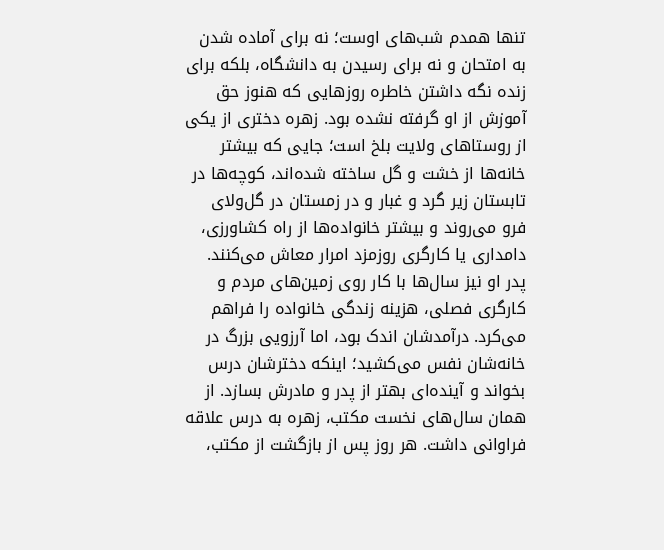تنها همدم شب‌های اوست؛ نه برای آماده شدن به امتحان و نه برای رسیدن به دانشگاه، بلکه برای زنده نگه داشتن خاطره روزهایی که هنوز حق آموزش از او گرفته نشده بود. زهره دختری از یکی از روستاهای ولایت بلخ است؛ جایی که بیشتر خانه‌ها از خشت و گل ساخته شده‌اند، کوچه‌ها در تابستان زیر گرد و غبار و در زمستان در گل‌ولای فرو می‌روند و بیشتر خانواده‌ها از راه کشاورزی، دامداری یا کارگری روزمزد امرار معاش می‌کنند. پدر او نیز سال‌ها با کار روی زمین‌های مردم و کارگری فصلی، هزینه زندگی خانواده را فراهم می‌کرد. درآمدشان اندک بود، اما آرزویی بزرگ در خانه‌شان نفس می‌کشید؛ اینکه دخترشان درس بخواند و آینده‌ای بهتر از پدر و مادرش بسازد. از همان سال‌های نخست مکتب، زهره به درس علاقه فراوانی داشت. هر روز پس از بازگشت از مکتب،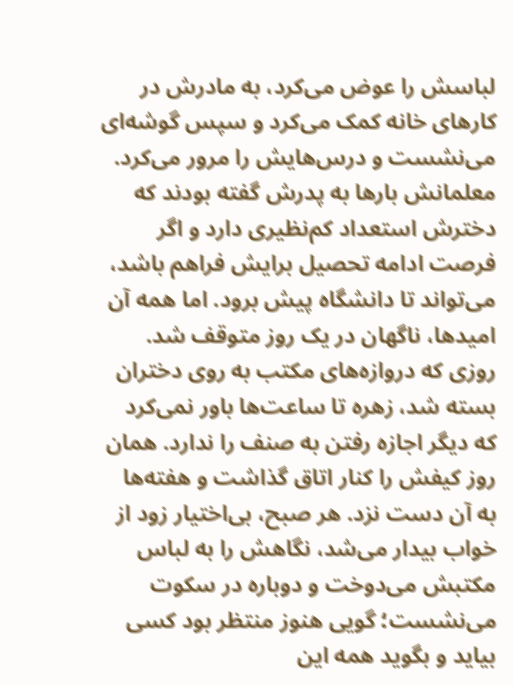لباسش را عوض می‌کرد، به مادرش در کارهای خانه کمک می‌کرد و سپس گوشه‌ای می‌نشست و درس‌هایش را مرور می‌کرد. معلمانش بارها به پدرش گفته بودند که دخترش استعداد کم‌نظیری دارد و اگر فرصت ادامه تحصیل برایش فراهم باشد، می‌تواند تا دانشگاه پیش برود. اما همه آن امیدها، ناگهان در یک روز متوقف شد. روزی که دروازه‌های مکتب به روی دختران بسته شد، زهره تا ساعت‌ها باور نمی‌کرد که دیگر اجازه رفتن به صنف را ندارد. همان روز کیفش را کنار اتاق گذاشت و هفته‌ها به آن دست نزد. هر صبح، بی‌اختیار زود از خواب بیدار می‌شد، نگاهش را به لباس مکتبش می‌دوخت و دوباره در سکوت می‌نشست؛ گویی هنوز منتظر بود کسی بیاید و بگوید همه این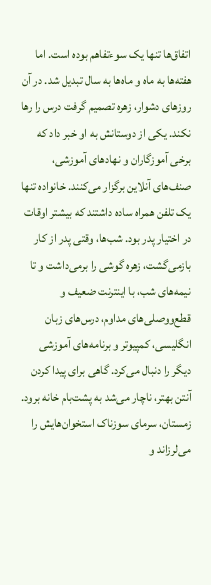اتفاق‌ها تنها یک سوءتفاهم بوده است. اما هفته‌ها به ماه و ماه‌ها به سال تبدیل شد. در آن روزهای دشوار، زهره تصمیم گرفت درس را رها نکند. یکی از دوستانش به او خبر داد که برخی آموزگاران و نهادهای آموزشی، صنف‌های آنلاین برگزار می‌کنند. خانواده تنها یک تلفن همراه ساده داشتند که بیشتر اوقات در اختیار پدر بود. شب‌ها، وقتی پدر از کار بازمی‌گشت، زهره گوشی را برمی‌داشت و تا نیمه‌های شب، با اینترنت ضعیف و قطع‌ووصلی‌های مداوم، درس‌های زبان انگلیسی، کمپیوتر و برنامه‌های آموزشی دیگر را دنبال می‌کرد. گاهی برای پیدا کردن آنتن بهتر، ناچار می‌شد به پشت‌بام خانه برود. زمستان، سرمای سوزناک استخوان‌هایش را می‌لرزاند و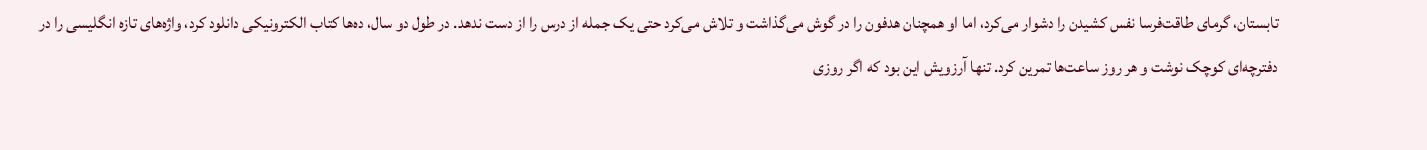تابستان، گرمای طاقت‌فرسا نفس کشیدن را دشوار می‌کرد، اما او همچنان هدفون را در گوش می‌گذاشت و تلاش می‌کرد حتی یک جمله از درس را از دست ندهد. در طول دو سال، ده‌ها کتاب الکترونیکی دانلود کرد، واژه‌های تازه انگلیسی را در دفترچه‌ای کوچک نوشت و هر روز ساعت‌ها تمرین کرد. تنها آرزویش این بود که اگر روزی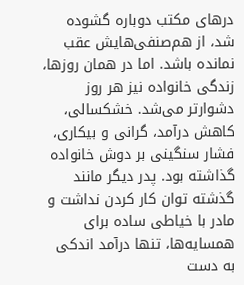درهای مکتب دوباره گشوده شد، از هم‌صنفی‌هایش عقب نمانده باشد. اما در همان روزها، زندگی خانواده نیز هر روز دشوارتر می‌شد. خشکسالی، کاهش درآمد، گرانی و بیکاری، فشار سنگینی بر دوش خانواده گذاشته بود. پدر دیگر مانند گذشته توان کار کردن نداشت و مادر با خیاطی ساده برای همسایه‌ها، تنها درآمد اندکی به دست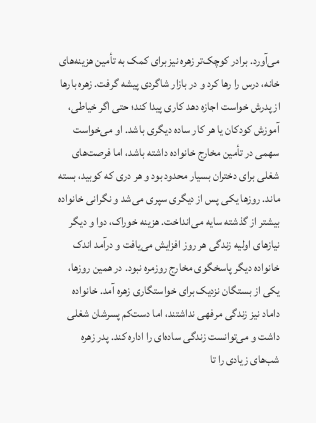می‌آورد. برادر کوچک‌تر زهره نیز برای کمک به تأمین هزینه‌های خانه، درس را رها کرد و در بازار شاگردی پیشه گرفت. زهره بارها از پدرش خواست اجازه دهد کاری پیدا کند؛ حتی اگر خیاطی، آموزش کودکان یا هر کار ساده دیگری باشد. او می‌خواست سهمی در تأمین مخارج خانواده داشته باشد، اما فرصت‌های شغلی برای دختران بسیار محدود بود و هر دری که کوبید، بسته ماند. روزها یکی پس از دیگری سپری می‌شد و نگرانی خانواده بیشتر از گذشته سایه می‌انداخت. هزینه خوراک، دوا و دیگر نیازهای اولیه زندگی هر روز افزایش می‌یافت و درآمد اندک خانواده دیگر پاسخگوی مخارج روزمره نبود. در همین روزها، یکی از بستگان نزدیک برای خواستگاری زهره آمد. خانواده داماد نیز زندگی مرفهی نداشتند، اما دست‌کم پسرشان شغلی داشت و می‌توانست زندگی ساده‌ای را اداره کند. پدر زهره شب‌های زیادی را تا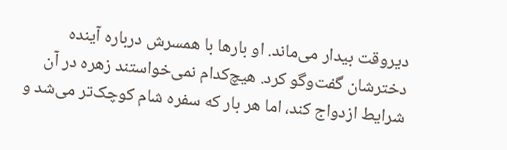دیروقت بیدار می‌ماند. او بارها با همسرش درباره آینده دخترشان گفت‌وگو کرد. هیچ‌کدام نمی‌خواستند زهره در آن شرایط ازدواج کند، اما هر بار که سفره شام کوچک‌تر می‌شد و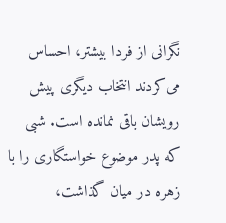نگرانی از فردا بیشتر، احساس می‌کردند انتخاب دیگری پیش رویشان باقی نمانده است. شبی که پدر موضوع خواستگاری را با زهره در میان گذاشت،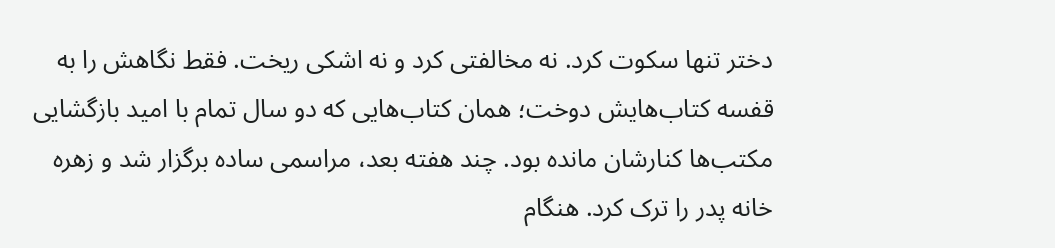دختر تنها سکوت کرد. نه مخالفتی کرد و نه اشکی ریخت. فقط نگاهش را به قفسه کتاب‌هایش دوخت؛ همان کتاب‌هایی که دو سال تمام با امید بازگشایی مکتب‌ها کنارشان مانده بود. چند هفته بعد، مراسمی ساده برگزار شد و زهره خانه پدر را ترک کرد. هنگام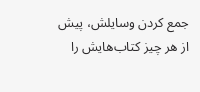جمع کردن وسایلش، پیش از هر چیز کتاب‌هایش را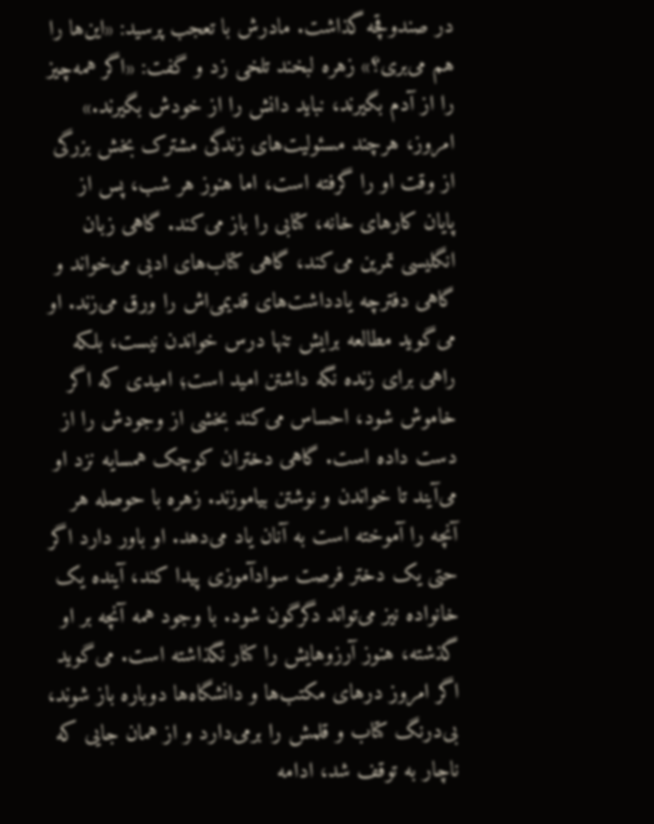در صندوقچه گذاشت. مادرش با تعجب پرسید: «این‌ها را هم می‌بری؟» زهره لبخند تلخی زد و گفت: «اگر همه‌چیز را از آدم بگیرند، نباید دانش را از خودش بگیرند.» امروز، هرچند مسئولیت‌های زندگی مشترک بخش بزرگی از وقت او را گرفته است، اما هنوز هر شب، پس از پایان کارهای خانه، کتابی را باز می‌کند. گاهی زبان انگلیسی تمرین می‌کند، گاهی کتاب‌های ادبی می‌خواند و گاهی دفترچه یادداشت‌های قدیمی‌اش را ورق می‌زند. او می‌گوید مطالعه برایش تنها درس خواندن نیست، بلکه راهی برای زنده نگه داشتن امید است؛ امیدی که اگر خاموش شود، احساس می‌کند بخشی از وجودش را از دست داده است. گاهی دختران کوچک همسایه نزد او می‌آیند تا خواندن و نوشتن بیاموزند. زهره با حوصله هر آنچه را آموخته است به آنان یاد می‌دهد. او باور دارد اگر حتی یک دختر فرصت سوادآموزی پیدا کند، آینده یک خانواده نیز می‌تواند دگرگون شود. با وجود همه آنچه بر او گذشته، هنوز آرزوهایش را کنار نگذاشته است. می‌گوید اگر امروز درهای مکتب‌ها و دانشگاه‌ها دوباره باز شوند، بی‌درنگ کتاب و قلمش را برمی‌دارد و از همان جایی که ناچار به توقف شد، ادامه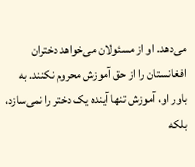می‌دهد. او از مسئولان می‌خواهد دختران افغانستان را از حق آموزش محروم نکنند. به باور او، آموزش تنها آینده یک دختر را نمی‌سازد، بلکه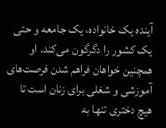آینده یک خانواده، یک جامعه و حتی یک کشور را دگرگون می‌کند. او همچنین خواهان فراهم شدن فرصت‌های آموزشی و شغلی برای زنان است تا هیچ دختری تنها به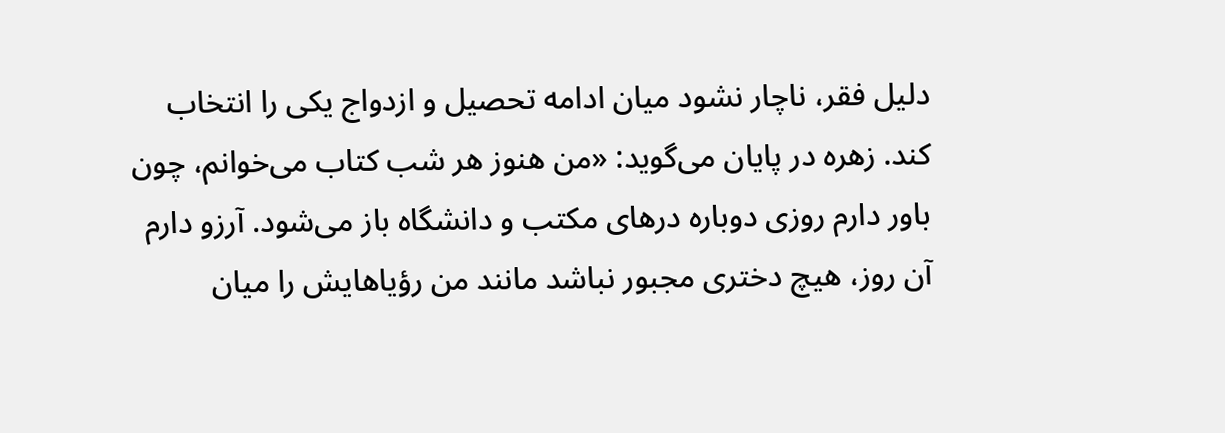دلیل فقر، ناچار نشود میان ادامه تحصیل و ازدواج یکی را انتخاب کند. زهره در پایان می‌گوید: «من هنوز هر شب کتاب می‌خوانم، چون باور دارم روزی دوباره درهای مکتب و دانشگاه باز می‌شود. آرزو دارم آن روز، هیچ دختری مجبور نباشد مانند من رؤیاهایش را میان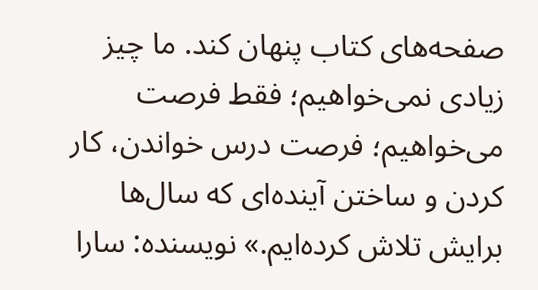صفحه‌های کتاب پنهان کند. ما چیز زیادی نمی‌خواهیم؛ فقط فرصت می‌خواهیم؛ فرصت درس خواندن، کار کردن و ساختن آینده‌ای که سال‌ها برایش تلاش کرده‌ایم.» نویسنده: سارا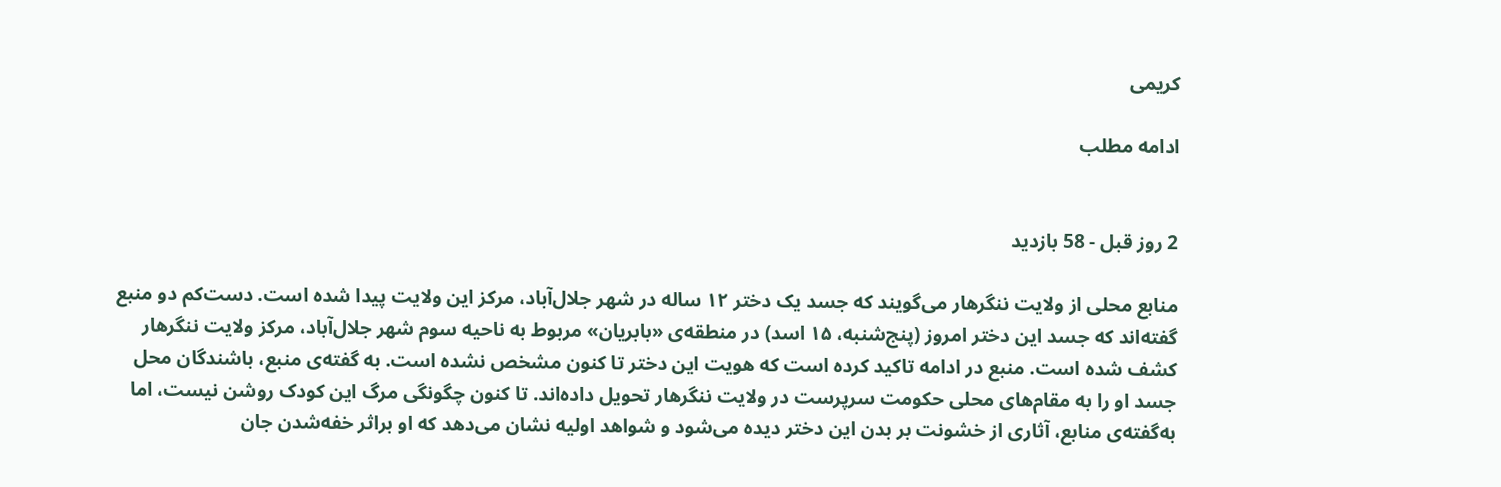کریمی

ادامه مطلب


2 روز قبل - 58 بازدید

منابع محلی از ولایت ننگرهار می‌گویند که جسد یک دختر ‌۱۲ ساله در شهر جلال‌آباد، مرکز این ولایت پیدا شده است. دست‌کم دو منبع گفته‌اند که جسد این دختر امروز (پنج‌شنبه، ۱۵ اسد) در منطقه‌ی «بابریان» مربوط به ناحیه سوم شهر جلال‌آباد، مرکز ولایت ننگرهار کشف شده است. منبع در ادامه تاکید کرده است که هویت این دختر تا کنون مشخص نشده است. به گفته‌ی منبع، باشندگان محل جسد او را به مقام‌های محلی حکومت سرپرست در ولایت ننگرهار تحویل داده‌اند. تا کنون چگونگی مرگ این کودک روشن نیست، اما به‌گفته‌ی منابع، آثاری از خشونت بر بدن این دختر دیده می‌شود و شواهد اولیه نشان می‌دهد که او براثر خفه‌شدن جان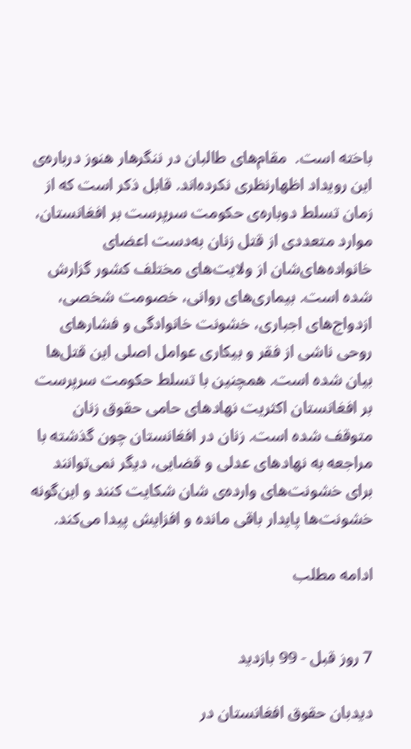باخته است.  مقام‌های طالبان در ننگرهار هنوز درباره‌ی این رویداد اظهارنظری نکرده‌اند. قابل ذکر است که از زمان تسلط دوباره‌ی حکومت سرپرست بر افغانستان، موارد متعددی از قتل زنان به‌دست اعضای خانواده‌های‌شان از ولایت‌های مختلف کشور گزارش شده است. بیماری‌های روانی، خصومت شخصی، ازدواج‌های اجباری، خشونت خانوادگی و فشارهای روحی ناشی از فقر و بیکاری عوامل اصلی این قتل‌ها بیان شده است. همچنین با تسلط حکومت سرپرست بر افغانستان اکثریت نهادهای حامی حقوق زنان متوقف شده است. زنان در افغانستان چون گذشته با مراجعه به نهادهای عدلی و قضایی، دیگر نمی‌توانند برای خشونت‌های وارده‌ی شان شکایت کنند و این‌گونه خشونت‌‌ها پایدار باقی مانده و افزایش پیدا می‌کند.

ادامه مطلب


7 روز قبل - 99 بازدید

دیدبان حقوق افغانستان در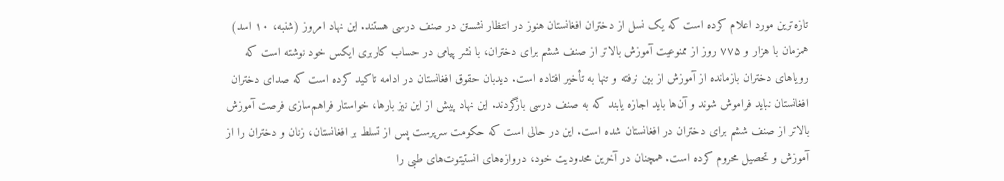تازه‌ترین مورد اعلام کرده است که یک نسل از دختران افغانستان هنوز در انتظار نشستن در صنف درسی هستند. این نهاد امروز (شنبه، ۱۰ اسد) همزمان با هزار و ۷۷۵ روز از ممنوعیت آموزش بالاتر از صنف ششم برای دختران، با نشر پیامی در حساب کاربری ایکس خود نوشته است که رویاهای دختران بازمانده از آموزش از بین نرفته و تنها به تأخیر افتاده است. دیدبان حقوق افغانستان در ادامه تاکید کرده است که صدای دختران افغانستان نباید فراموش شوند و آن‌ها باید اجازه یابند که به صنف درسی بازگردند. این نهاد پیش از این نیز بارها، خواستار فراهم‌سازی فرصت آموزش بالاتر از صنف ششم برای دختران در افغانستان شده است. این در حالی است که حکومت سرپرست پس از تسلط بر افغانستان، زنان و دختران را از آموزش و تحصیل محروم کرده است. همچنان در آخرین محدودیت خود، دروازه‌های انستیتوت‌های طبی را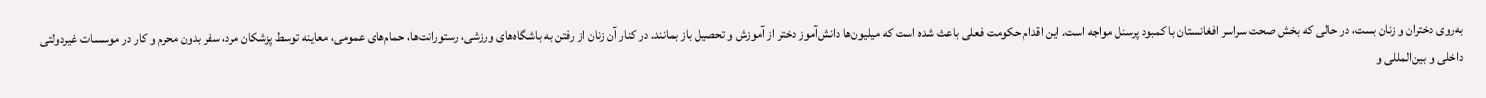به‌روی دختران و زنان بست، در حالی که بخش صحت سراسر افغانستان با کمبود پرسنل مواجه است. این اقدام حکومت فعلی باعث شده است که میلیون‌ها دانش‌آموز دختر از آموزش و تحصیل باز بمانند. در کنار آن زنان از رفتن به‌ باشگاه‌های ورزشی، رستورانت‌ها، حمام‌های عمومی، معاینه توسط پزشکان مرد، سفر بدون محرم و کار در موسسات غیردولتی داخلی و بین‌المللی و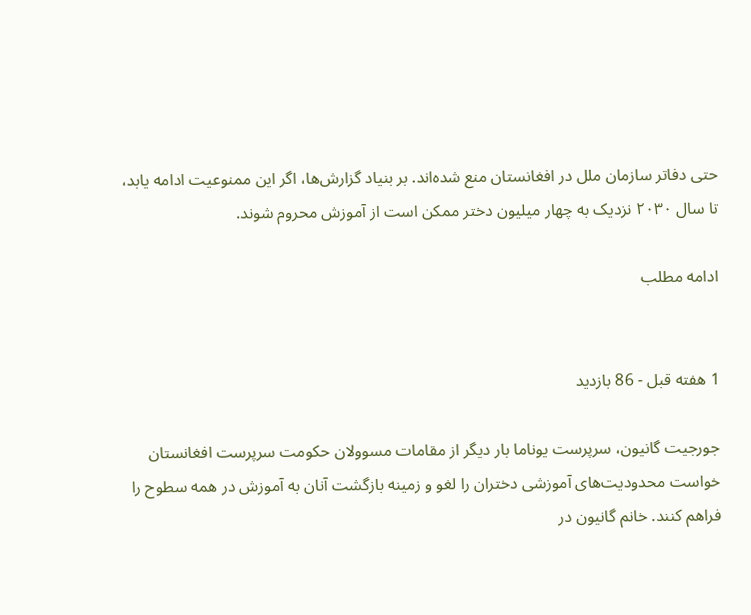حتی دفاتر سازمان ملل در افغانستان منع شده‌اند. بر بنیاد گزارش‌ها، اگر این ممنوعیت ادامه یابد، تا سال ۲۰۳۰ نزدیک به چهار میلیون دختر ممکن است از آموزش محروم شوند.

ادامه مطلب


1 هفته قبل - 86 بازدید

جورجیت گانیون، سرپرست یوناما بار دیگر از مقامات مسوولان حکومت سرپرست افغانستان خواست محدودیت‌های آموزشی دختران را لغو و زمینه بازگشت آنان به آموزش در همه سطوح را فراهم کنند. خانم گانیون در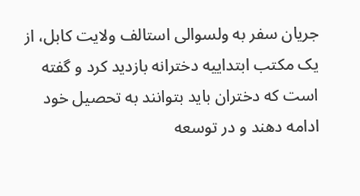جریان سفر به ولسوالی استالف ولایت کابل، از یک مکتب ابتداییه دخترانه بازدید کرد و گفته است که دختران باید بتوانند به تحصیل خود ادامه دهند و در توسعه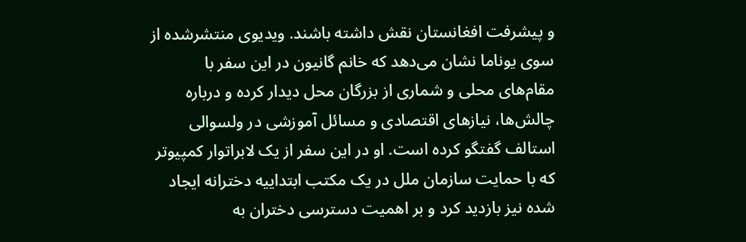و پیشرفت افغانستان نقش داشته باشند. ویدیوی منتشرشده از سوی یوناما نشان می‌دهد که خانم گانیون در این سفر با مقام‌های محلی و شماری از بزرگان محل دیدار کرده و درباره چالش‌ها، نیازهای اقتصادی و مسائل آموزشی در ولسوالی استالف گفتگو کرده است. او در این سفر از یک لابراتوار کمپیوتر که با حمایت سازمان ملل در یک مکتب ابتداییه دخترانه ایجاد شده نیز بازدید کرد و بر اهمیت دسترسی دختران به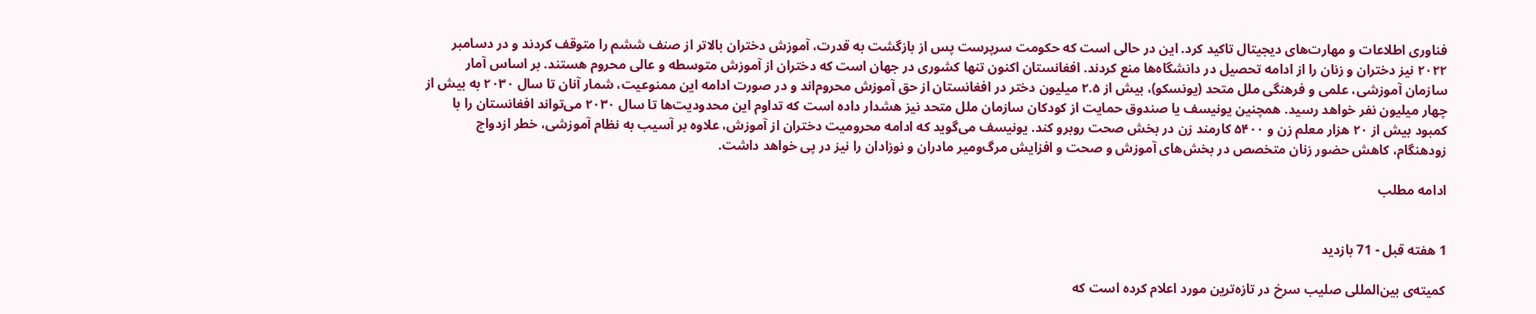فناوری اطلاعات و مهارت‌های دیجیتال تاکید کرد. این در حالی است که حکومت سرپرست پس از بازگشت به قدرت، آموزش دختران بالاتر از صنف ششم را متوقف کردند و در دسامبر ۲۰۲۲ نیز دختران و زنان را از ادامه تحصیل در دانشگاه‌ها منع کردند. افغانستان اکنون تنها کشوری در جهان است که دختران از آموزش متوسطه و عالی محروم هستند. بر اساس آمار سازمان آموزشی، علمی و فرهنگی ملل متحد (یونسکو)، بیش از ۲.۵ میلیون دختر در افغانستان از حق آموزش محروم‌اند و در صورت ادامه این ممنوعیت، شمار آنان تا سال ۲۰۳۰ به بیش از چهار میلیون نفر خواهد رسید. همچنین یونیسف یا صندوق حمایت از کودکان سازمان ملل متحد نیز هشدار داده است که تداوم این محدودیت‌ها تا سال ۲۰۳۰ می‌تواند افغانستان را با کمبود بیش از ۲۰ هزار معلم زن و ۵۴۰۰ کارمند زن در بخش صحت روبرو کند. یونیسف می‌گوید که ادامه محرومیت دختران از آموزش، علاوه بر آسیب به نظام آموزشی، خطر ازدواج زودهنگام، کاهش حضور زنان متخصص در بخش‌های آموزش و صحت و افزایش مرگ‌ومیر مادران و نوزادان را نیز در پی خواهد داشت.

ادامه مطلب


1 هفته قبل - 71 بازدید

کمیته‌ی بین‌المللی صلیب سرخ در تازه‌ترین مورد اعلام کرده است که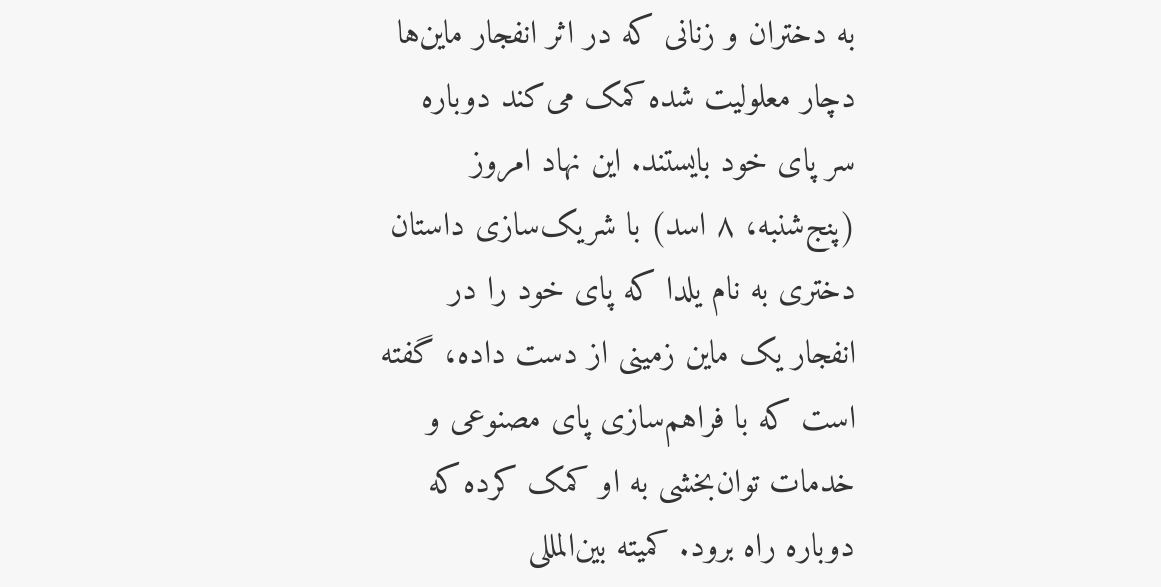به دختران و زنانی که در اثر انفجار ماین‌ها دچار معلولیت شده کمک می‌کند دوباره سر پای خود بایستند. این نهاد امروز (پنج‌شنبه، ۸ اسد) با شریک‌سازی داستان دختری به نام یلدا که پای خود را در انفجار یک ماین زمینی از دست داده، گفته است که با فراهم‌سازی پای مصنوعی و خدمات توان‌بخشی به او کمک کرده که دوباره راه برود. کمیته بین‌المللی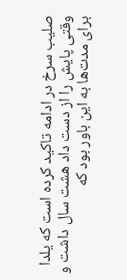صلیب سرخ در ادامه تاکید کرده است که یلدا وقتی پایش را از دست داد هشت سال داشت و برای مدت‌ها به این باور بود که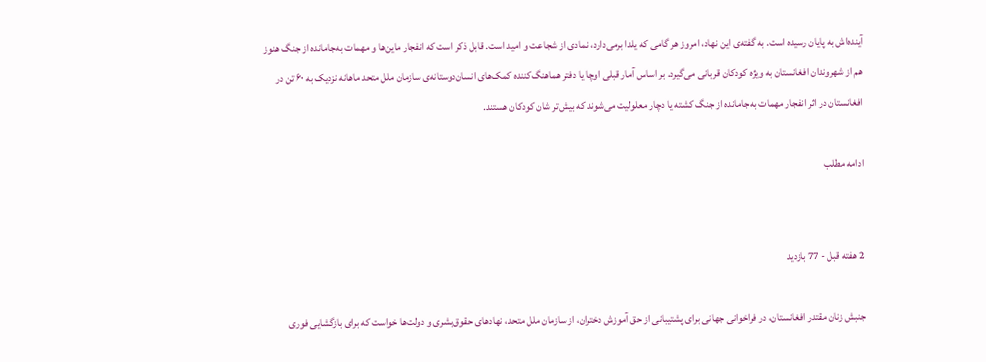آینده‌اش به پایان رسیده است. به گفته‌ی این نهاد، امروز هر گامی که یلدا برمی‌دارد، نمادی از شجاعت و امید است. قابل ذکر است که انفجار ماین‌ها و مهمات‌ به‌جامانده از جنگ هنوز هم از شهروندان افغانستان به ویژه کودکان قربانی می‌گیرد. بر اساس آمار قبلی اوچا یا دفتر هماهنگ‌کننده کمک‌های انسان‌دوستانه‌ی سازمان ملل متحد ماهانه نزدیک به ۶۰ تن در افغانستان در اثر انفجار مهمات به‌جامانده از جنگ کشته یا دچار معلولیت می‌شوند که بیش‌تر شان کودکان هستند.

ادامه مطلب


2 هفته قبل - 77 بازدید

جنبش زنان مقتدر افغانستان، در فراخوانی جهانی برای پشتیبانی از حق آموزش دختران، از سازمان ملل متحد، نهادهای حقوق‌بشری و دولت‌ها خواست که برای بازگشایی فوری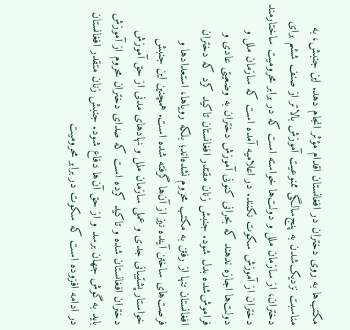مکتب‌ها به روی دختران در افغانستان اقدام مؤثر انجام دهد. این جنبش، به مناسبت نزدیک‌شدن به پنج‌سالگی ممنوعیت آموزش بالاتر از صنف ششم برای دختران، از سازمان ملل و دولت‌ها خواسته است که در برابر محرومیت ساختارمند دختران از آموزش سکوت نکنند. در اعلامیه آمده است که سازمان‌ ملل و دولت‌ها اجازه ندهند که بحرانی کنونی آموزش دختران به وضعیتی عادی و فراموش‌شده بدل شود. جنبش زنان مقتدر افغانستان تاکید کرد که دختران افغانستان تنها از رفتن به مکتب محروم نشده‌اند؛ بلکه رویاها، استعدادها و فرصت‌های ساختن آینده‌ نیز از آن‌ها گرفته شده است. همچنین این جنبش خواستار پشتیبانی جدی و عملی سازمان ملل و نهادهای مدنی از حق آموزش دختران افغانستان شده و تاکید کرده است که صدای دختران محروم از آموزش باید به گوش جهان برسد و از حق آن‌ها دفاع شود. جنبش زنان متقدر افغانستان در ادامه افزوده است که سکوت در برابر محرومیت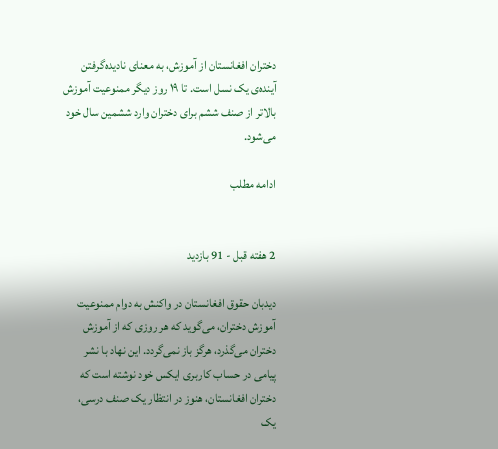دختران افغانستان از آموزش، به معنای نادیده‌گرفتن آینده‌ی یک نسل است. تا ۱۹ روز دیگر ممنوعیت آموزش بالاتر از صنف ششم برای دختران وارد ششمین سال خود می‌شود.

ادامه مطلب


2 هفته قبل - 91 بازدید

دیدبان حقوق افغانستان در واکنش به دوام ممنوعیت آموزش دختران، می‌گوید که هر روزی که از آموزش دختران می‌گذرد، هرگز باز نمی‌گردد. این نهاد با نشر پیامی در حساب کاربری ایکس خود نوشته است که دختران افغانستان، هنوز در انتظار یک صنف درسی، یک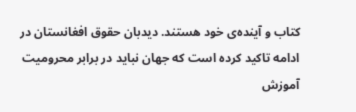کتاب و آینده‌ی خود هستند. دیدبان حقوق افغانستان در ادامه تاکید کرده است که جهان نباید در برابر محرومیت آموزش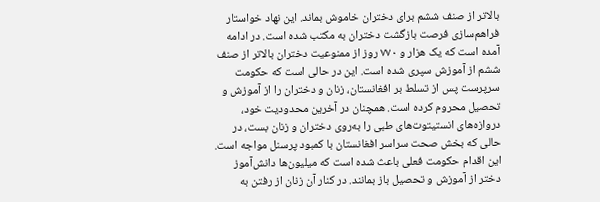بالاتر از صنف ششم برای دختران خاموش بماند. این نهاد خواستار فراهم‌سازی فرصت بازگشت دختران به مکتب شده است. در ادامه آمده است که یک هزار و ۷۷۰ روز از ممنوعیت دختران بالاتر از صنف ششم از آموزش سپری شده است. این در حالی است که حکومت سرپرست پس از تسلط بر افغانستان، زنان و دختران را از آموزش و تحصیل محروم کرده است. همچنان در آخرین محدودیت خود، دروازه‌های انستیتوت‌های طبی را به‌روی دختران و زنان بست، در حالی که بخش صحت سراسر افغانستان با کمبود پرسنل مواجه است. این اقدام حکومت فعلی باعث شده است که میلیون‌ها دانش‌آموز دختر از آموزش و تحصیل باز بمانند. در کنار آن زنان از رفتن به‌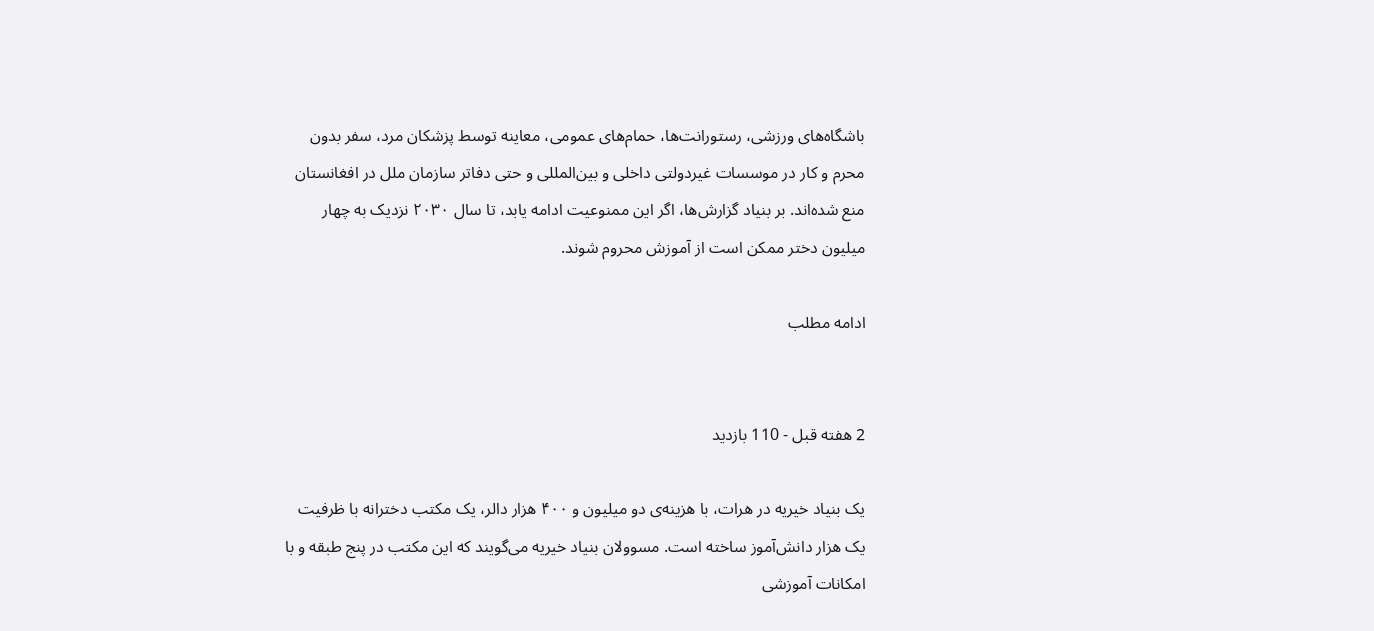باشگاه‌های ورزشی، رستورانت‌ها، حمام‌های عمومی، معاینه توسط پزشکان مرد، سفر بدون محرم و کار در موسسات غیردولتی داخلی و بین‌المللی و حتی دفاتر سازمان ملل در افغانستان منع شده‌اند. بر بنیاد گزارش‌ها، اگر این ممنوعیت ادامه یابد، تا سال ۲۰۳۰ نزدیک به چهار میلیون دختر ممکن است از آموزش محروم شوند.

ادامه مطلب


2 هفته قبل - 110 بازدید

یک بنیاد خیریه در هرات، با هزینه‌ی دو میلیون و ۴۰۰ هزار دالر، یک مکتب دخترانه با ظرفیت یک هزار دانش‌آموز ساخته است. مسوولان بنیاد خیریه می‌گویند که این مکتب در پنج طبقه و با امکانات آموزشی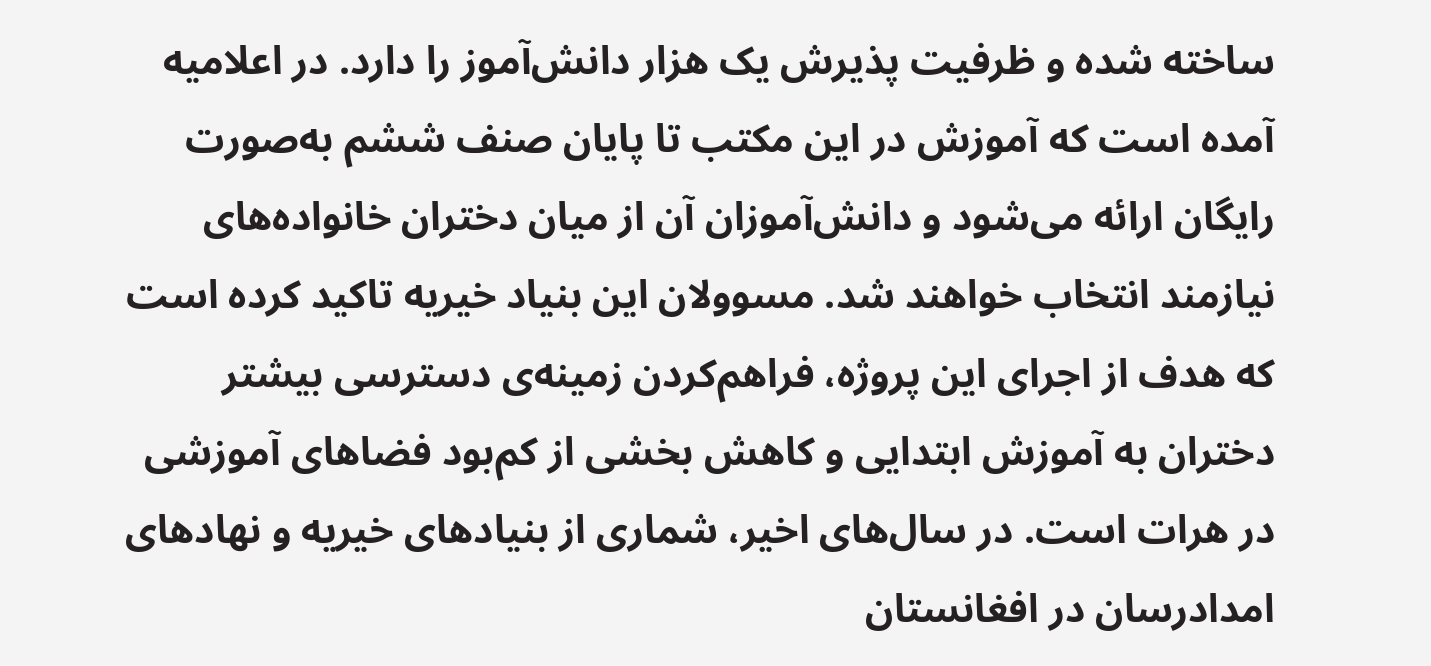ساخته شده و ظرفیت پذیرش یک ‌هزار دانش‌آموز را دارد. در اعلامیه آمده است که آموزش در این مکتب تا پایان صنف ششم به‌صورت رایگان ارائه می‌شود و دانش‌آموزان آن از میان دختران خانواده‌های نیازمند انتخاب خواهند شد. مسوولان این بنیاد خیریه تاکید کرده است که هدف از اجرای این پروژه، فراهم‌کردن زمینه‌ی دسترسی بیشتر دختران به آموزش ابتدایی و کاهش بخشی از کم‌بود فضاهای آموزشی در هرات است. در سال‌های اخیر، شماری از بنیادهای خیریه و نهادهای امدادرسان در افغانستان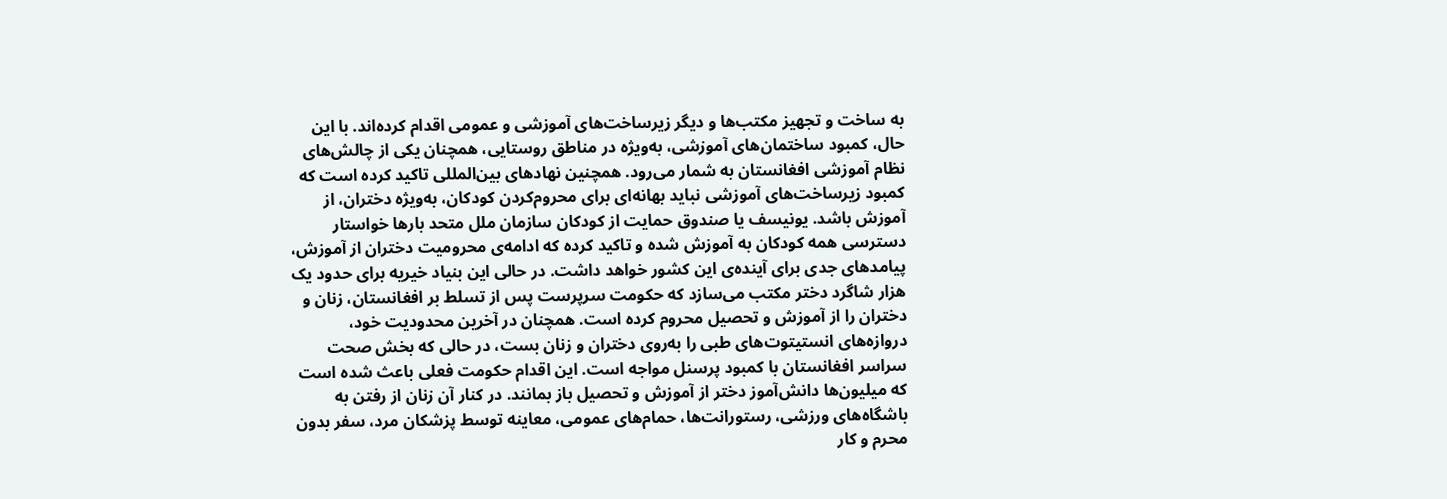به ساخت و تجهیز مکتب‌ها و دیگر زیرساخت‌های آموزشی و عمومی اقدام کرده‌اند. با این حال، کمبود ساختمان‌های آموزشی، به‌ویژه در مناطق روستایی، همچنان یکی از چالش‌های نظام آموزشی افغانستان به شمار می‌رود. همچنین نهادهای بین‌المللی تاکید کرده‌ است که کمبود زیرساخت‌های آموزشی نباید بهانه‌ای برای محروم‌کردن کودکان، به‌ویژه دختران، از آموزش باشد. یونیسف یا صندوق حمایت از کودکان سازمان ملل متحد بارها خواستار دسترسی همه کودکان به آموزش شده و تاکید کرده که ادامه‌ی محرومیت دختران از آموزش، پیامدهای جدی برای آینده‌ی این کشور خواهد داشت. در حالی این بنیاد خیریه برای حدود یک هزار شاگرد دختر مکتب می‌سازد که حکومت سرپرست پس از تسلط بر افغانستان، زنان و دختران را از آموزش و تحصیل محروم کرده است. همچنان در آخرین محدودیت خود، دروازه‌های انستیتوت‌های طبی را به‌روی دختران و زنان بست، در حالی که بخش صحت سراسر افغانستان با کمبود پرسنل مواجه است. این اقدام حکومت فعلی باعث شده است که میلیون‌ها دانش‌آموز دختر از آموزش و تحصیل باز بمانند. در کنار آن زنان از رفتن به‌ باشگاه‌های ورزشی، رستورانت‌ها، حمام‌های عمومی، معاینه توسط پزشکان مرد، سفر بدون محرم و کار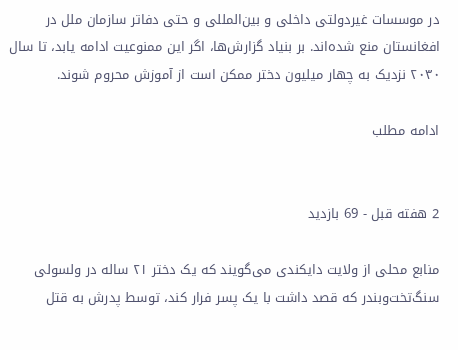در موسسات غیردولتی داخلی و بین‌المللی و حتی دفاتر سازمان ملل در افغانستان منع شده‌اند. بر بنیاد گزارش‌ها، اگر این ممنوعیت ادامه یابد، تا سال ۲۰۳۰ نزدیک به چهار میلیون دختر ممکن است از آموزش محروم شوند.

ادامه مطلب


2 هفته قبل - 69 بازدید

منابع محلی از ولایت دایکندی می‌گویند که یک دختر ۲۱ ساله در ولسولی سنگ‌تخت‌وبندر که قصد داشت با یک پسر فرار کند، توسط پدرش به قتل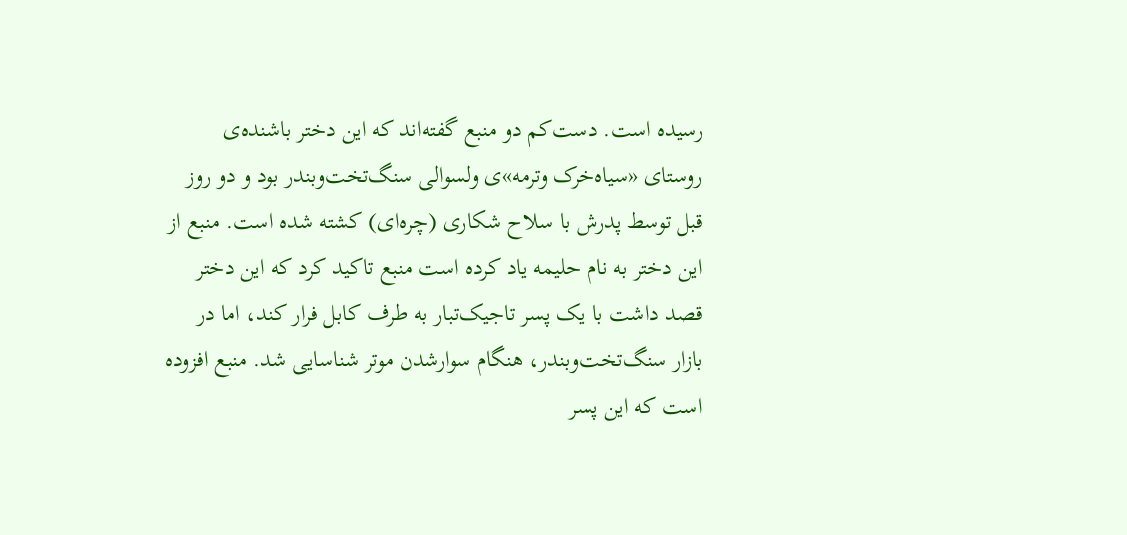رسیده است. دست‌کم دو منبع گفته‌اند که این دختر باشنده‌ی روستای «سیاه‌خرک‌ وترمه»ی ولسوالی سنگ‌تخت‌وبندر بود و دو روز قبل توسط پدرش با سلاح شکاری ‌(چره‌ای) کشته شده است. منبع از این دختر به نام حلیمه یاد کرده است منبع تاکید کرد که این دختر قصد داشت با یک پسر تاجیک‌تبار به طرف کابل فرار کند، اما در بازار سنگ‌تخت‌وبندر، هنگام سوارشدن موتر شناسایی شد. منبع افزوده است که این پسر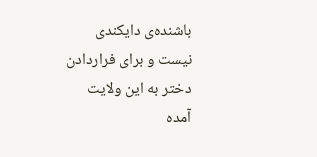باشنده‌ی دایکندی نیست و برای فراردادن دختر به این ولایت آمده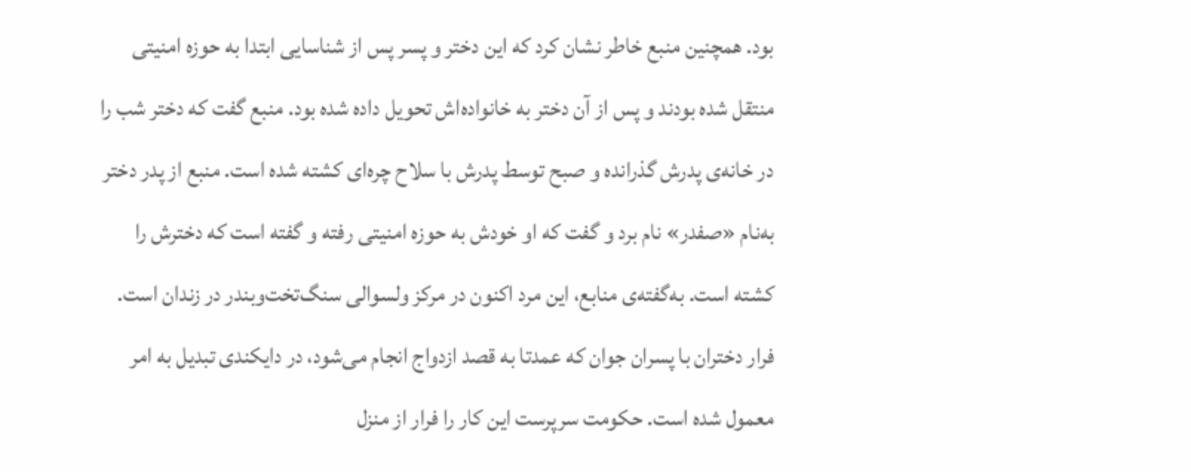بود. همچنین منبع خاطر نشان کرد که این دختر و پسر پس از شناسایی ابتدا به حوزه امنیتی منتقل شده بودند و پس از آن دختر به خانواده‌اش تحویل داده شده بود. منبع گفت که دختر شب را در خانه‌ی پدرش گذرانده و صبح توسط پدرش با سلاح چره‌ای کشته شده است. منبع از پدر دختر به‌نام «صفدر» نام برد و گفت که او خودش به حوزه امنیتی رفته و گفته است که دخترش را کشته است. به‌گفته‌ی منابع، این مرد اکنون در مرکز ولسوالی سنگ‌تخت‌وبندر در زندان است. فرار دختران با پسران جوان که عمدتا به قصد ازدواج انجام می‌شود، در دایکندی تبدیل به امر معمول شده است. حکومت سرپرست این کار را فرار از منزل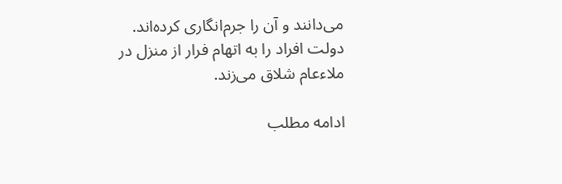می‌دانند و آن را جرم‌انگاری کرده‌اند. دولت افراد را به اتهام فرار از منزل در ملاءعام شلاق می‌زند.

ادامه مطلب